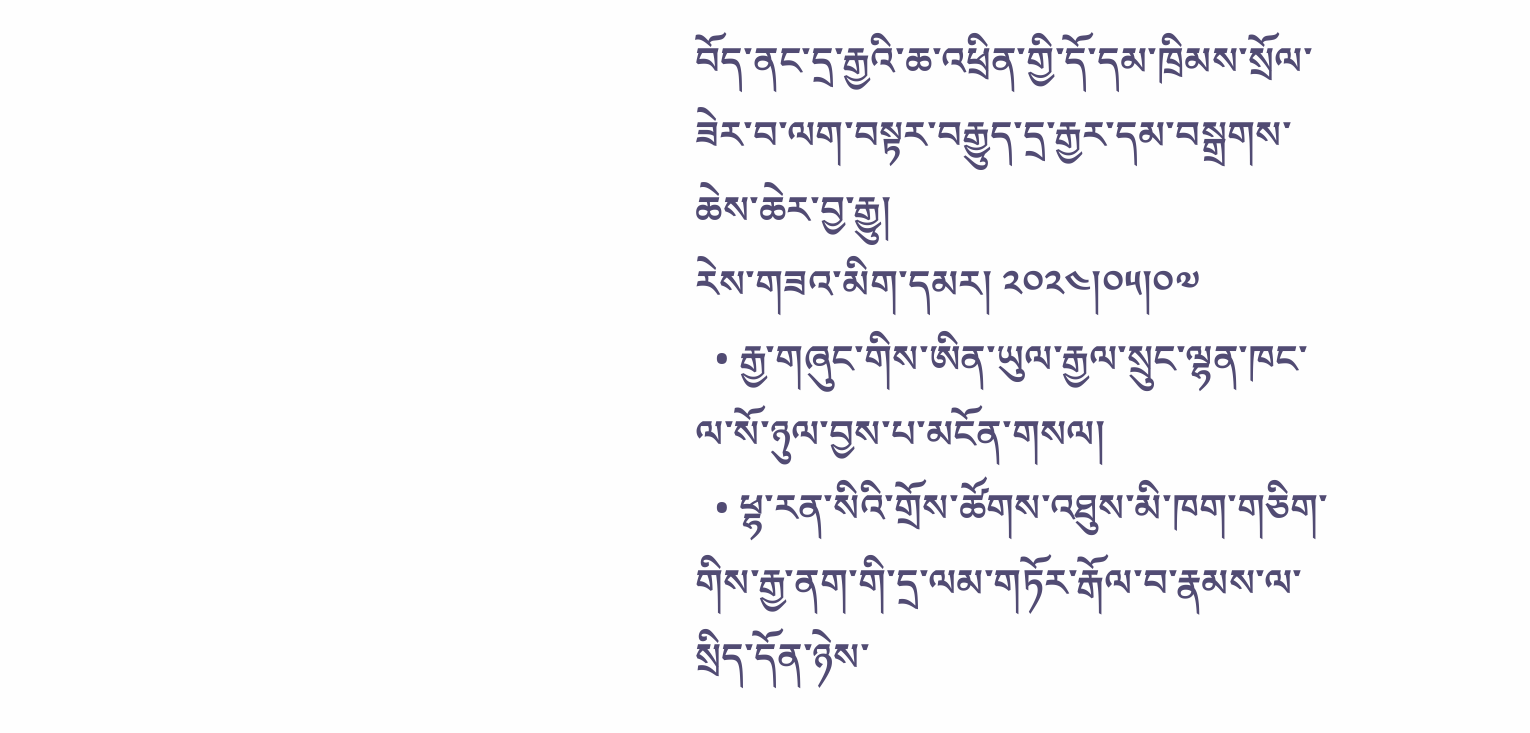བོད་ནང་དྲ་རྒྱའི་ཆ་འཕྲིན་གྱི་དོ་དམ་ཁྲིམས་སྲོལ་ཟེར་བ་ལག་བསྟར་བརྒྱུད་དྲ་རྒྱར་དམ་བསྒྲགས་ཆེས་ཆེར་བྱ་རྒྱུ།
རེས་གཟའ་མིག་དམར། ༢༠༢༤།༠༥།༠༧
  • རྒྱ་གཞུང་གིས་ཨིན་ཡུལ་རྒྱལ་སྲུང་ལྷན་ཁང་ལ་སོ་ཉུལ་བྱས་པ་མངོན་གསལ།
  • ཕྷ་རན་སིའི་གྲོས་ཚོགས་འཐུས་མི་ཁག་གཅིག་གིས་རྒྱ་ནག་གི་དྲ་ལམ་གཏོར་རྒོལ་བ་རྣམས་ལ་སྲིད་དོན་ཉེས་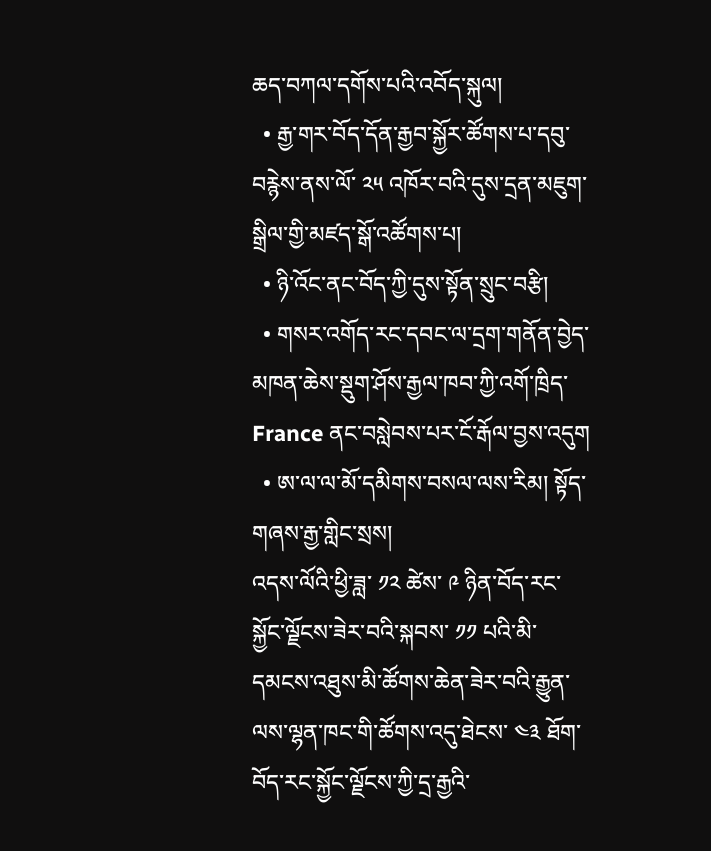ཆད་བཀལ་དགོས་པའི་འབོད་སྐུལ།
  • རྒྱ་གར་བོད་དོན་རྒྱབ་སྐྱོར་ཚོགས་པ་དབུ་བརྙེས་ནས་ལོ་ ༢༥ འཁོར་བའི་དུས་དྲན་མཇུག་སྒྲིལ་གྱི་མཛད་སྒོ་འཚོགས་པ།
  • ཉི་འོང་ནང་བོད་ཀྱི་དུས་སྟོན་སྲུང་བརྩི།
  • གསར་འགོད་རང་དབང་ལ་དྲག་གནོན་བྱེད་མཁན་ཆེས་སྡུག་ཤོས་རྒྱལ་ཁབ་ཀྱི་འགོ་ཁྲིད་ France ནང་བསླེབས་པར་ངོ་རྒོལ་བྱས་འདུག
  • ཨ་ལ་ལ་མོ་དམིགས་བསལ་ལས་རིམ། སྟོད་གཞས་རྒྱ་གླིང་སྲས།
འདས་ལོའི་ཕྱི་ཟླ་ ༡༢ ཚེས་ ༩ ཉིན་བོད་རང་སྐྱོང་ལྗོངས་ཟེར་བའི་སྐབས་ ༡༡ པའི་མི་དམངས་འཐུས་མི་ཚོགས་ཆེན་ཟེར་བའི་རྒྱུན་ལས་ལྷན་ཁང་གི་ཚོགས་འདུ་ཐེངས་ ༤༣ ཐོག་བོད་རང་སྐྱོང་ལྗོངས་ཀྱི་དྲ་རྒྱའི་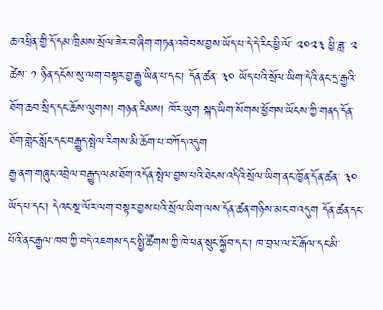ཆ་འཕྲིན་གྱི་དོ་དམ་ཁྲིམས་སྲོལ་ཟེར་བ་ཞིག་གཏན་འབེབས་བྱས་ཡོད་པ་དེ་དེ་རིང་ཕྱི་ལོ་ ༢༠༢༣ ཕྱི་ཟླ་ ༢ ཚེས་ ༡ ཉིན་དངོས་སུ་ལག་བསྟར་བྱ་རྒྱུ་ཡིན་པ་དང་། དོན་ཚན་ ༣༠ ཡོད་པའི་སྲོལ་ཡིག་དེའི་ནང་དྲ་རྒྱའི་ཐོག་ཆབ་སྲིད་དང་ཆོས་ལུགས། གཉན་རིམས། ཁོར་ཡུག སྐད་ཡིག་སོགས་ཕྱོགས་ཡོངས་ཀྱི་གནད་དོན་ཐོག་གླེང་སློང་དང་བརྒྱུད་སྤེལ་རིགས་མི་ཆོག་པ་བཀོད་འདུག
རྒྱ་ནག་གཞུང་འབྲེལ་བརྒྱུད་ལམ་ཐོག་འདོན་སྤེལ་བྱས་པའི་ཐེངས་འདིའི་སྲོལ་ཡིག་ནང་ཁྱོན་དོན་ཚན་ ༣༠ ཡོད་པ་དང་། དེའང་སྔ་ལོར་ལག་བསྟར་བྱས་པའི་སྲོལ་ཡིག་ལས་དོན་ཚན་གཉིས་མང་བ་འདུག དོན་ཚན་དང་པོའི་ནང་རྒྱལ་ཁབ་ཀྱི་བདེ་འཇགས་དང་སྤྱི་ཚོགས་ཀྱི་ཁེ་ཕན་སྲུང་སྐྱོབ་དང་། ཁ་བྲལ་ལ་ངོ་རྒོལ་དང་མི་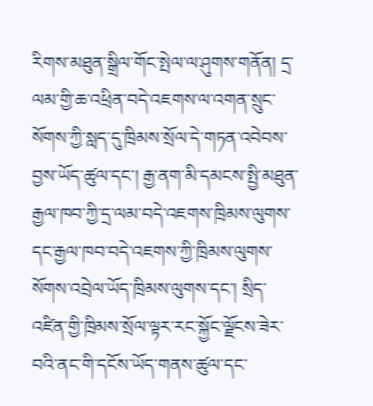རིགས་མཐུན་སྒྲིལ་གོང་སྤེལ་ལ་ཤུགས་གནོན། དྲ་ལམ་གྱི་ཆ་འཕྲིན་བདེ་འཇགས་ལ་འགན་སྲུང་སོགས་ཀྱི་སླད་དུ་ཁྲིམས་སྲོལ་དེ་གཏན་འབེབས་བྱས་ཡོད་ཚུལ་དང་། རྒྱ་ནག་མི་དམངས་སྤྱི་མཐུན་རྒྱལ་ཁབ་ཀྱི་དྲ་ལམ་བདེ་འཇགས་ཁྲིམས་ལུགས་དང་རྒྱལ་ཁབ་བདེ་འཇགས་ཀྱི་ཁྲིམས་ལུགས་སོགས་འབྲེལ་ཡོད་ཁྲིམས་ལུགས་དང་། སྲིད་འཛིན་གྱི་ཁྲིམས་སྲོལ་ལྟར་རང་སྐྱོང་ལྗོངས་ཟེར་བའི་ནང་གི་དངོས་ཡོད་གནས་ཚུལ་དང་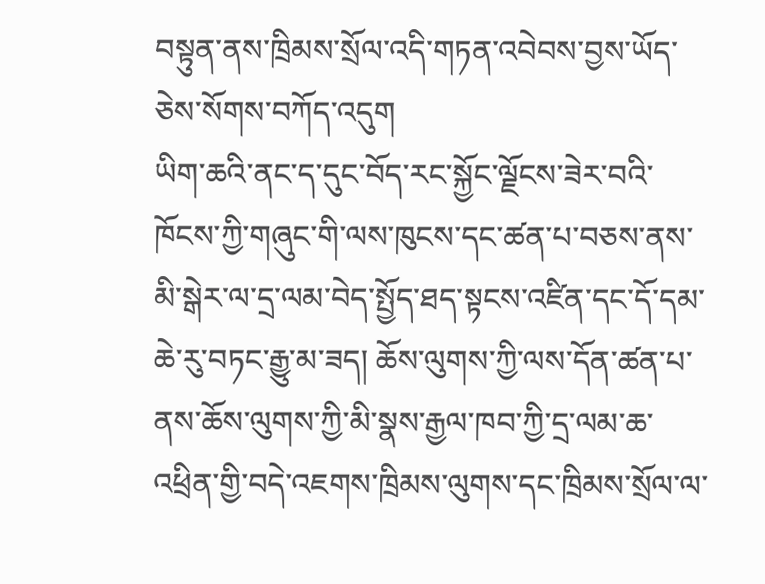བསྟུན་ནས་ཁྲིམས་སྲོལ་འདི་གཏན་འབེབས་བྱས་ཡོད་ཅེས་སོགས་བཀོད་འདུག
ཡིག་ཆའི་ནང་ད་དུང་བོད་རང་སྐྱོང་ལྗོངས་ཟེར་བའི་ཁོངས་ཀྱི་གཞུང་གི་ལས་ཁུངས་དང་ཚན་པ་བཅས་ནས་མི་སྒེར་ལ་དྲ་ལམ་བེད་སྤྱོད་ཐད་སྟངས་འཛིན་དང་དོ་དམ་ཆེ་རུ་བཏང་རྒྱུ་མ་ཟད། ཆོས་ལུགས་ཀྱི་ལས་དོན་ཚན་པ་ནས་ཆོས་ལུགས་ཀྱི་མི་སྣས་རྒྱལ་ཁབ་ཀྱི་དྲ་ལམ་ཆ་འཕྲིན་གྱི་བདེ་འཇགས་ཁྲིམས་ལུགས་དང་ཁྲིམས་སྲོལ་ལ་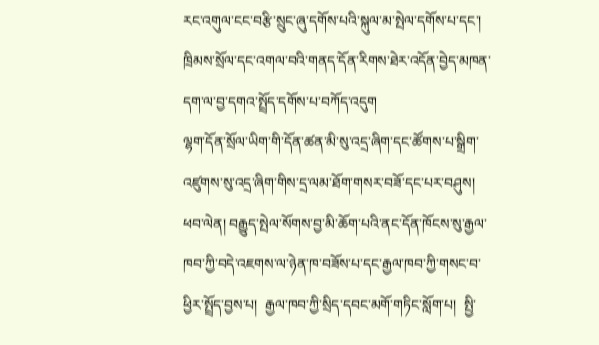རང་འགུལ་ངང་བརྩི་སྲུང་ཞུ་དགོས་པའི་སྐུལ་མ་སྤེལ་དགོས་པ་དང་། ཁྲིམས་སྲོལ་དང་འགལ་བའི་གནད་དོན་རིགས་ཐེར་འདོན་བྱེད་མཁན་དག་ལ་བྱ་དགའ་སྤྲོད་དགོས་པ་བཀོད་འདུག
ལྷག་དོན་སྲོལ་ཡིག་གི་དོན་ཚན་མི་སུ་འདྲ་ཞིག་དང་ཚོགས་པ་སྒྲིག་འཛུགས་སུ་འདྲ་ཞིག་གིས་དྲ་ལམ་ཐོག་གསར་བཟོ་དང་པར་བཤུས། ཕབ་ལེན། བརྒྱུད་སྤེལ་སོགས་བྱ་མི་ཆོག་པའི་ནང་དོན་ཁོངས་སུ་རྒྱལ་ཁབ་ཀྱི་བདེ་འཇགས་ལ་ཉེན་ཁ་བཟོས་པ་དང་རྒྱལ་ཁབ་ཀྱི་གསང་བ་ཕྱིར་སྤྲོད་བྱས་པ།  རྒྱལ་ཁབ་ཀྱི་སྲིད་དབང་མགོ་གཏིང་སློག་པ།  སྤྱི་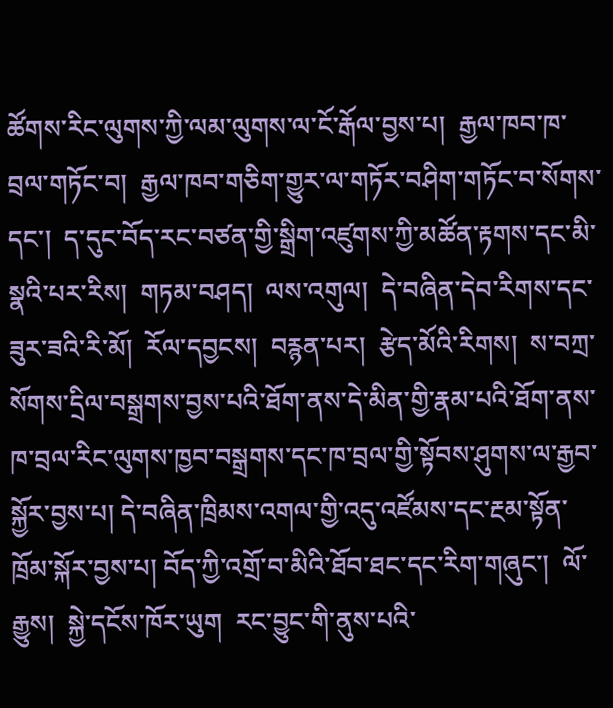ཚོགས་རིང་ལུགས་ཀྱི་ལམ་ལུགས་ལ་ངོ་རྒོལ་བྱས་པ།  རྒྱལ་ཁབ་ཁ་བྲལ་གཏོང་བ།  རྒྱལ་ཁབ་གཅིག་གྱུར་ལ་གཏོར་བཤིག་གཏོང་བ་སོགས་དང་།  ད་དུང་བོད་རང་བཙན་གྱི་སྒྲིག་འཛུགས་ཀྱི་མཚོན་རྟགས་དང་མི་སྣའི་པར་རིས།  གཏམ་བཤད།  ལས་འགུལ།  དེ་བཞིན་དེབ་རིགས་དང་ཟུར་ཟའི་རི་མོ།  རོལ་དབྱངས།  བརྙན་པར།  རྩེད་མོའི་རིགས།  ས་བཀྲ་སོགས་དྲིལ་བསྒྲགས་བྱས་པའི་ཐོག་ནས་དེ་མིན་གྱི་རྣམ་པའི་ཐོག་ནས་ཁ་བྲལ་རིང་ལུགས་ཁྱབ་བསྒྲགས་དང་ཁ་བྲལ་གྱི་སྟོབས་ཤུགས་ལ་རྒྱབ་སྐྱོར་བྱས་པ། དེ་བཞིན་ཁྲིམས་འགལ་གྱི་འདུ་འཛོམས་དང་རྔམ་སྟོན་ཁྲོམ་སྐོར་བྱས་པ། བོད་ཀྱི་འགྲོ་བ་མིའི་ཐོབ་ཐང་དང་རིག་གཞུང་།  ལོ་རྒྱུས།  སྐྱེ་དངོས་ཁོར་ཡུག  རང་བྱུང་གི་ནུས་པའི་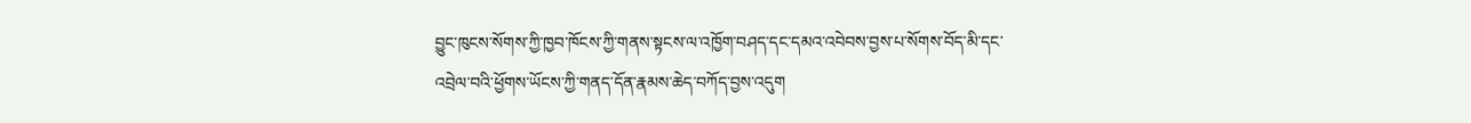བྱུང་ཁུངས་སོགས་ཀྱི་ཁྱབ་ཁོངས་ཀྱི་གནས་སྟངས་ལ་འཁྱོག་བཤད་དང་དམའ་འབེབས་བྱས་པ་སོགས་བོད་མི་དང་འབྲེལ་བའི་ཕྱོགས་ཡོངས་ཀྱི་གནད་དོན་རྣམས་ཆེད་བཀོད་བྱས་འདུག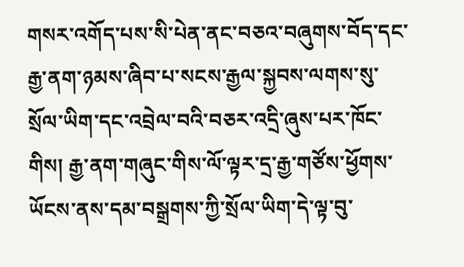གསར་འགོད་པས་སི་པེན་ནང་བཅའ་བཞུགས་བོད་དང་རྒྱ་ནག་ཉམས་ཞིབ་པ་སངས་རྒྱལ་སྐྱབས་ལགས་སུ་སྲོལ་ཡིག་དང་འབྲེལ་བའི་བཅར་འདྲི་ཞུས་པར་ཁོང་གིས། རྒྱ་ནག་གཞུང་གིས་ལོ་ལྟར་དྲ་རྒྱ་གཙོས་ཕྱོགས་ཡོངས་ནས་དམ་བསྒྲགས་ཀྱི་སྲོལ་ཡིག་དེ་ལྟ་བུ་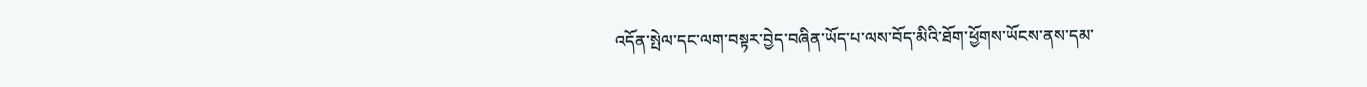འདོན་སྤེལ་དང་ལག་བསྟར་བྱེད་བཞིན་ཡོད་པ་ལས་བོད་མིའི་ཐོག་ཕྱོགས་ཡོངས་ནས་དམ་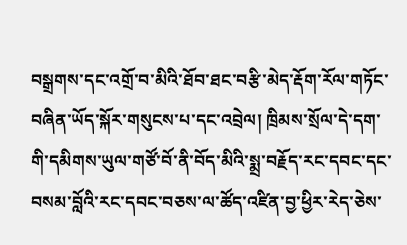བསྒྲགས་དང་འགྲོ་བ་མིའི་ཐོབ་ཐང་བརྩི་མེད་རྡོག་རོལ་གཏོང་བཞིན་ཡོད་སྐོར་གསུངས་པ་དང་འབྲེལ། ཁྲིམས་སྲོལ་དེ་དག་གི་དམིགས་ཡུལ་གཙོ་བོ་ནི་བོད་མིའི་སྨྲ་བརྗོད་རང་དབང་དང་བསམ་བློའི་རང་དབང་བཅས་ལ་ཚོད་འཛིན་བྱ་ཕྱིར་རེད་ཅེས་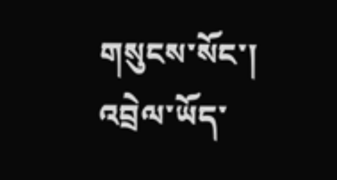གསུངས་སོང་།
འབྲེལ་ཡོད་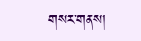གསར་གནས།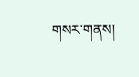གསར་གནས།